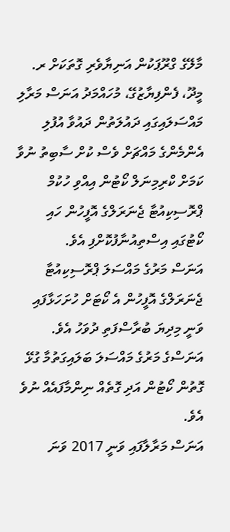މާލޭގެ ގްރޫޕަކުން އަނިޔާވެރި ގޮތަކަށް ރ. މީދޫ، ފެންފިޔާޒުގޭ، މުހައްމަދު އަނަސް މަރާލި މައްސަލައިގައި ދައުލަތުން ދައުވާ އުފުލި އެންމެންގެ މައްޗަށް ވެސް ކުށް ސާބިތު ނުވާ ކަމަށް ކްރިމިނަލް ކޯޓުން އިއްވި ހުކުމް ޕްރޮސިކިއުޓާ ޖެނަރަލްގެ އޮފީހުން ހައި ކޯޓުގައި އިސްތިއުނާފުކޮށްފި އެވެ.
އަނަސް މަރުގެ މައްސަލަ ޕްރޮސިކިއުޓާ ޖެނަރަލްގެ އޮފީހުން އެ ކޯޓަށް ހުށަހަޅާފައި ވަނީ މިދިޔަ ބުރާސްފަތި ދުވަހު އެވެ. އަނަސްގެ މަރުގެ މައްސަލަ ބަލައިގަތުމާ ގުޅޭ ގޮތުން ކޯޓުން އަދި ގޮތެއް ނިންމާފައެއް ނުވެ އެވެ.
އަނަސް މަރާލާފައި ވަނީ 2017 ވަނަ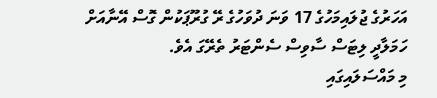އަހަރުގެ ޖުލައިމަހުގެ 17 ވަނަ ދުވަހުގެ ރޭ ގުރޫޕަކުން ގޮސް އޭނާއަށް ހަމަލާދީ ލިޓަސް ސާވިސް ސެންޓަރު ތެރޭގަ އެވެ.
މި މައްސަލައިގައި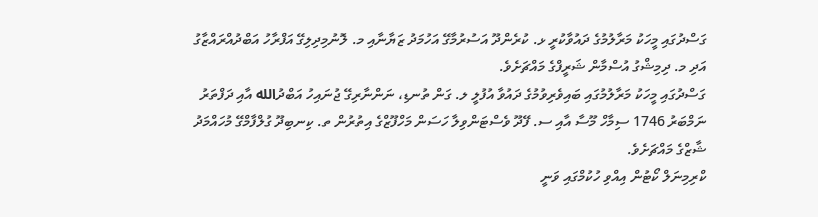ގަސްދުގައި މީހަކު މަރާލުމުގެ ދައުވާކުރީ ޅ. ކުރެންދޫ އަސުރުމާގޭ އަހުމަދު ޒަޔާނާއި މ. ލޮނުމިދިލިގޭ އަފްރާހު އަބްދުއްރައްޒާގު އަދި މ. ދިމިޝްގު އުސްމާން ޝަރީފްގެ މައްޗަށެވެ.
ގަސްދުގައި މީހަކު މަރާލުމުގައި ބައިވެރިވުމުގެ ދައުވާ އުފުލީ ލ. ގަން ތުނޑި، ނަންނާރިގޭ ޖުނައިހު އަބްދުالله އާއި ދަފްތަރު ނަމްބަރު 1746 ސިމާހް މޫސާ އާއި ސ. ފޭދޫ ވެސްޓަންވިލާ ހަސަން މަހްފޫޒްގެ އިތުރުން ތ. ކިނބިދޫ ގުލްފާމްގޭ މުހައްމަދު ޝާޒްގެ މައްޗަށެވެ.
ކްރިމިނަލް ކޯޓުން އިއްވި ހުކުމްގައި ވަނީ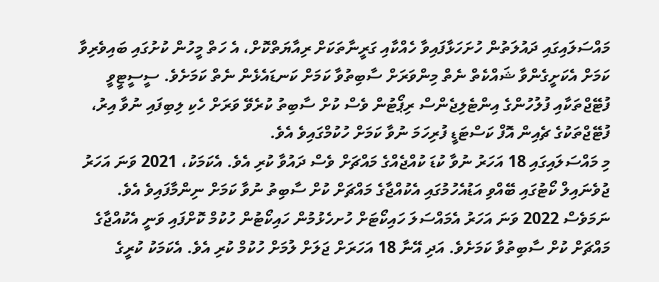މައްސަލައިގައި ދައުލަތުން ހުށަހަޅާފައިވާ ހެއްކާއި ގަރީނާތަކަށް ރިއާޔަތްކޮށް، އެ ހަތް މީހުން ކުށުގައި ބައިވެރިވާ ކަމަށް އެކަށީގެންވާ ޝައްކެތް ނެތް މިންވަރަށް ސާބިތުވާ ކަމަށް ކަނޑައެޅެން ނެތް ކަމަށެވެ. ސީސީޓީވީ ފުޓޭޖްތަކާއި ފުލުހުންގެ އިންޓެލިޖެންސް ރިޕޯޓުން ވެސް ކުށް ސާބިތު ކުރެވޭ ވަރަށް ހެކި ލިބިފައި ނުވާ އިރު، ފުޓޭޖްތަކުގެ ޗެއިން އޮފް ކަސްޓަޑީ ފުރިހަމަ ނުވާ ކަމަށް ހުކުމްގައިވެ އެވެ.
މި މައްސަލައިގައި 18 އަހަރު ނުވާ ކުޑަ ކުއްޖެއްގެ މައްޗަށް ވެސް ދައުވާ ކުރި އެވެ. އެކަމަކު، 2021 ވަނަ އަހަރު ޖުވެނައިލް ކޯޓުގައި ބޭއްވި އަޑުއެހުމުގައި އެކުއްޖާގެ މައްޗަށް ކުށް ސާބިތު ނުވާ ކަމަށް ނިންމާފައިވެ އެވެ.
ނަމަވެސް 2022 ވަނަ އަހަރު އެމައްސަލަ ހައިކޯޓަށް ހުށހެޅުމުން ހައިކޯޓުން ހުކުމް ކޮށްފައި ވަނީ އެކުއްޖާގެ މައްޗަށް ކުށް ސާބިތުވާ ކަމަށެވެ. އަދި އޭނާ 18 އަހަރަށް ޖަލަށް ލުމަށް ހުކުމް ކުރި އެވެ. އެކަމަކު ކުރީގެ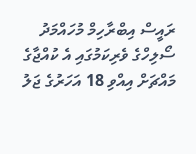ރައީސް އިބްރާހިމް މުހައްމަދު ސޯލިހްގެ ވެރިކަމުގައި އެ ކުއްޖާގެ މައްޗަށް އިއްވި 18 އަހަރުގެ ޖަލު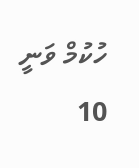ހުކުމް ވަނީ 10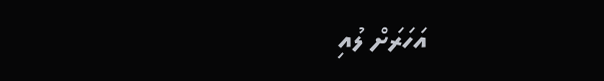އަހަރަށް ލުއި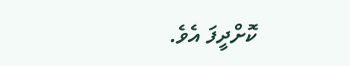ކޮށްދީފަ އެވެ.